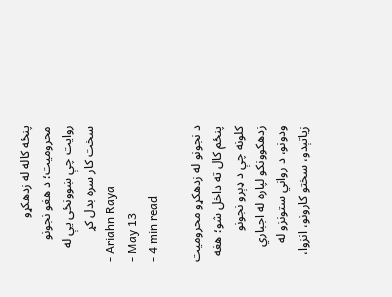پنځه کاله له زدهکړو محرومیت؛ د هغو نجونو روایت چې ښوونځی یې له سخت کار سره بدل کړ
- Ariahn Raya
- May 13
- 4 min read

د نجونو له زدهکړو محرومیت پنځم کال ته داخل شو؛ هغه کلونه چې د ډېرو نجونو زدهکوونکو لپاره له اجباري ودونو، د رواني ستونزو له زیاتېدو، سختو کارونو، انزوا،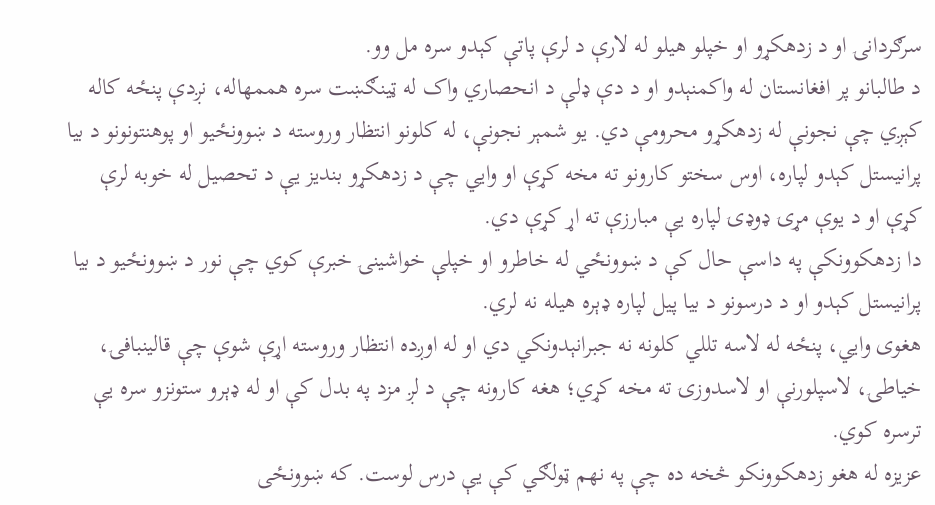سرګردانۍ او د زدهکړو او خپلو هیلو له لارې د لرې پاتې کېدو سره مل وو.
د طالبانو پر افغانستان له واکمنېدو او د دې ډلې د انحصاري واک له ټینګښت سره هممهاله، نږدې پنځه کاله کېږي چې نجونې له زدهکړو محرومې دي. یو شمېر نجونې، له کلونو انتظار وروسته د ښوونځیو او پوهنتونونو د بیا پرانیستل کېدو لپاره، اوس سختو کارونو ته مخه کړې او وايي چې د زدهکړو بندیز یې د تحصیل له خوبه لرې کړې او د یوې مړۍ ډوډۍ لپاره یې مبارزې ته اړ کړې دي.
دا زدهکوونکې په داسې حال کې د ښوونځي له خاطرو او خپلې خواشینۍ خبرې کوي چې نور د ښوونځیو د بیا پرانیستل کېدو او د درسونو د بیا پیل لپاره ډېره هیله نه لري.
هغوی وايي، پنځه له لاسه تللي کلونه نه جبرانېدونکي دي او له اوږده انتظار وروسته اړې شوې چې قالینبافۍ، خیاطۍ، لاسپلورنې او لاسدوزۍ ته مخه کړي؛ هغه کارونه چې د لږ مزد په بدل کې او له ډېرو ستونزو سره یې ترسره کوي.
عزیزه له هغو زدهکوونکو څخه ده چې په نهم ټولګي کې یې درس لوست. که ښوونځی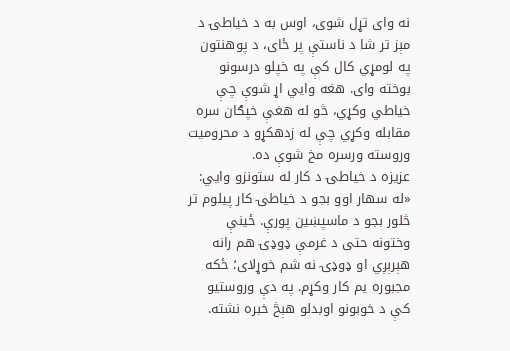نه وای تړل شوی، اوس به د خیاطۍ د مېز تر شا د ناستې پر ځای، د پوهنتون په لومړي کال کې په خپلو درسونو بوخته وای. هغه وايي اړ شوې چې خیاطي وکړي، څو له هغې خپګان سره مقابله وکړي چې له زدهکړو د محرومیت وروسته ورسره مخ شوې ده.
عزیزه د خیاطۍ د کار له ستونزو وايي:
«له سهار اوو بجو د خیاطۍ کار پیلوم تر څلور بجو د ماسپښین پورې. ځینې وختونه حتی د غرمې ډوډۍ هم رانه هېرېږي او ډوډۍ نه شم خوړلای؛ ځکه مجبوره یم کار وکړم. په دې وروستیو کې د خوبونو اوبدلو هېڅ خبره نشته.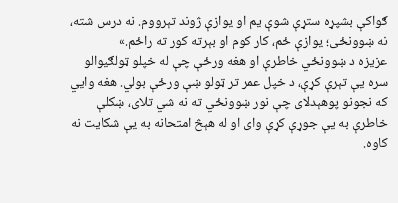ګواکې بشپړه ستړې شوې یم او یوازې ژوند تېرووم. نه درس شته، نه ښوونځی؛ یوازې ځم، کار کوم او بېرته کور ته راځم.»
عزیزه د ښوونځي خاطرې او هغه ورځې چې له خپلو ټولګیوالو سره یې تېرې کړې، د خپل عمر تر ټولو ښې ورځې بولي. هغه وايي که نجونو پوهېدلای چې نور ښوونځي ته نه شي تلای، ښکلې خاطرې به یې جوړې کړې وای او له هېڅ امتحانه به یې شکایت نه کاوه.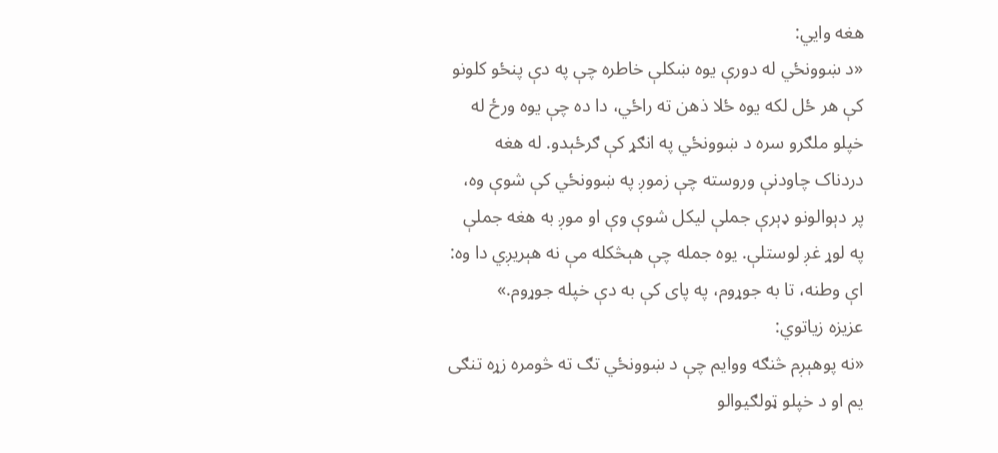هغه وايي:
«د ښوونځي له دورې یوه ښکلې خاطره چې په دې پنځو کلونو کې هر ځل لکه یوه ځلا ذهن ته راځي، دا ده چې یوه ورځ له خپلو ملګرو سره د ښوونځي په انګړ کې ګرځېدو. له هغه دردناک چاودنې وروسته چې زموږ په ښوونځي کې شوې وه، پر دېوالونو ډېرې جملې لیکل شوې وې او موږ به هغه جملې په لوړ غږ لوستلې. یوه جمله چې هېڅکله مې نه هېریږي دا وه: اې وطنه، تا به جوړوم، په پای کې به دې خپله جوړوم.»
عزیزه زیاتوي:
«نه پوهېږم څنګه ووایم چې د ښوونځي تګ ته څومره زړه تنګی یم او د خپلو ټولګیوالو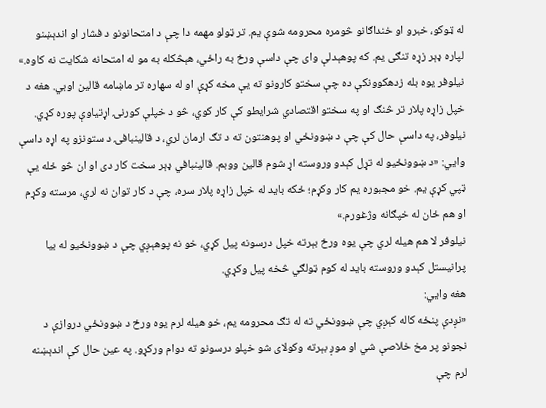له ټوکو، خبرو او خنداګانو څومره محرومه شوې یم. تر ټولو مهمه دا چې د امتحانونو د فشار او اندېښنو لپاره ډېر زړه تنګی یم. که پوهېدلې وای چې داسې ورځ به راځي، هېڅکله به مو له امتحانه شکایت نه کاوه.»
نیلوفر یوه بله زدهکوونکې ده چې سختو کارونو ته یې مخه کړې او له سهاره تر ماښامه قالین اوبي. هغه د خپل زاړه پلار تر څنګ او په سختو اقتصادي شرایطو کې کار کوي، څو د خپلې کورنۍ اړتیاوې پوره کړي.
نیلوفر، په داسې حال کې چې د ښوونځي او پوهنتون ته د تګ ارمان لري، د قالینبافۍ د ستونزو په اړه داسې وايي: «د ښوونځیو له تړل کېدو وروسته اړ شوم قالین ووبم. قالینبافي ډېر سخت کار دی او ان څو ځله یې ټپي کړې یم. خو مجبوره یم کار وکړم؛ ځکه باید له خپل زاړه پلار سره، چې د کار توان نه لري، مرسته وکړم او هم ځان له خپګانه وژغورم.»
نیلوفر لا هم هیله لري چې یوه ورځ بېرته خپل درسونه پیل کړي، خو نه پوهېږي چې د ښوونځیو له بیا پرانیستل کېدو وروسته باید له کوم ټولګي څخه پیل وکړي.
هغه وايي:
«نږدې پنځه کاله کېږي چې ښوونځي ته له تګ محرومه یم، خو هیله لرم یوه ورځ د ښوونځي دروازې د نجونو پر مخ خلاصې شي او موږ بېرته وکولای شو خپلو درسونو ته دوام ورکړو. په عین حال کې اندېښنه لرم چې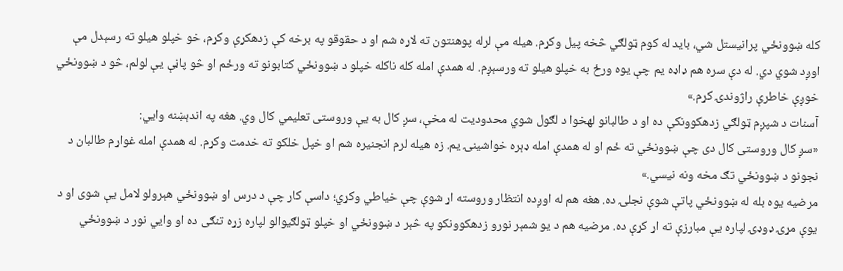کله ښوونځي پرانیستل شي، باید له کوم ټولګي څخه پیل وکړم. هیله مې لرله پوهنتون ته لاړه شم او د حقوقو په برخه کې زدهکړې وکړم، خو خپلو هیلو ته رسېدل مې اوږد شوي دي. له دې سره هم ډاډه یم چې یوه ورځ به خپلو هیلو ته ورسېږم. له همدې امله کله ناکله خپلو د ښوونځي کتابونو ته ورځم او څو پاڼې یې لولم، څو د ښوونځي خوږې خاطرې راژوندۍ کړم.»
آسنات د شپږم ټولګي زدهکوونکې ده او د طالبانو لهخوا د لګول شوي محدودیت له مخې، سږ کال به یې وروستی تعلیمي کال وي. هغه په اندېښنه وايي:
«سږ کال وروستی کال دی چې ښوونځي ته ځم او له همدې امله ډېره خواشینۍ یم. زه هیله لرم انجنیره شم او خپل خلکو ته خدمت وکړم. له همدې امله غواړم طالبان د نجونو د ښوونځي تګ مخه ونه نیسي.»
مرضیه یوه بله له ښوونځي پاتې شوې نجلۍ ده. هغه هم له اوږده انتظار وروسته اړ شوې چې خیاطي وکړي؛ داسې کار چې د درس او ښوونځي هېرولو لامل یې شوی او د یوې مړۍ ډوډۍ لپاره یې مبارزې ته اړ کړې ده. مرضیه هم د یو شمېر نورو زدهکوونکو په څېر د ښوونځي او خپلو ټولګیوالو لپاره زړه تنګی ده او وايي نور د ښوونځي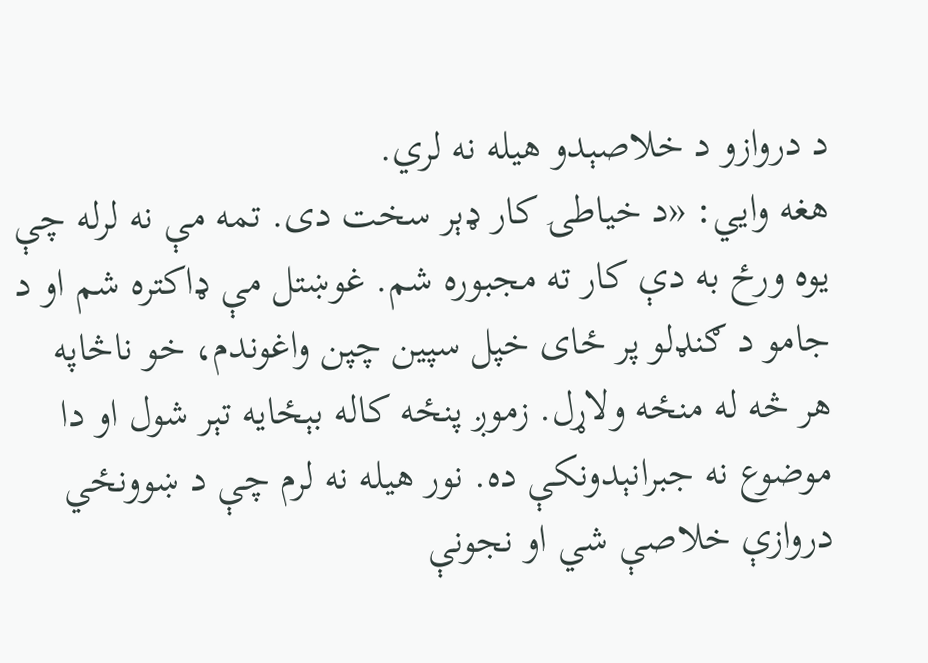د دروازو د خلاصېدو هیله نه لري.
هغه وايي: «د خیاطۍ کار ډېر سخت دی. تمه مې نه لرله چې یوه ورځ به دې کار ته مجبوره شم. غوښتل مې ډاکتره شم او د جامو د ګنډلو پر ځای خپل سپین چپن واغوندم، خو ناڅاپه هر څه له منځه ولاړل. زموږ پنځه کاله بېځایه تېر شول او دا موضوع نه جبرانېدونکې ده. نور هیله نه لرم چې د ښوونځي دروازې خلاصې شي او نجونې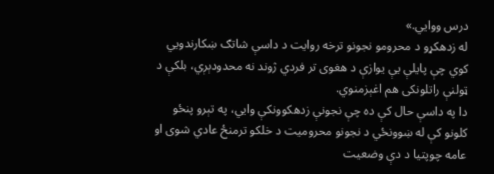درس ووایي.»
له زدهکړو د محرومو نجونو ترخه روایت د داسې شاتګ ښکارندویي کوي چې پایلې یې یوازې د هغوی تر فردي ژوند نه محدودېږي، بلکې د ټولنې راتلونکی هم اغېزمنوي.
دا په داسې حال کې ده چې نجونې زدهکوونکې وايي، په تېرو پنځو کلونو کې له ښوونځي د نجونو محرومیت د خلکو ترمنځ عادي شوی او عامه چوپتیا د دې وضعیت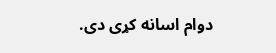دوام اسانه کړی دی.